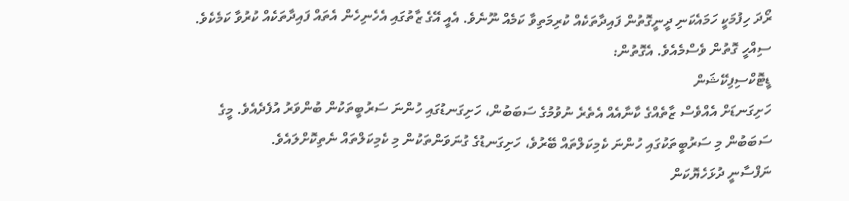ރޯދަ ހިފުމަކީ ހަމައެކަނި ދީނީގޮތުން ފައިދާތަކެއް ކުރިމަތިވާ ކަމެއް ނޫނެވެ. އެއީ އޭގެ ޒާތުގައި އެހެނިހެން އެތައް ފައިދާތަކެއް ކުރުވާ ކަމެކެވެ. ސިއްހީ ގޮތުން ވެސްމެއެވެ. އެގޮތުން:
ޑީޓޮކްސިފިކޭޝަން
ހަށިގަނޑަށް އެއްވެސް ޒާތެއްގެ ކާނާއެއް އެތެރެ ނުވުމުގެ ސަބަބުން، ހަށިގަނޑުގައި ހުންނަ ސަރުބީތަކުން ބުންވަރު އުފެދެއެވެ. މީގެ ސަބަބުން މި ސަރުބީތަކުގައި ހުންނަ ކެމިކަލްތައް ބޭރުވެ، ހަށިގަނޑުގެ ގުނަވަންތަކުން މި ކެމިކަލްތައް ނެތިކޮށްލައެވެ.
ނަފްސާނީ ދުޅަހެޔޮކަން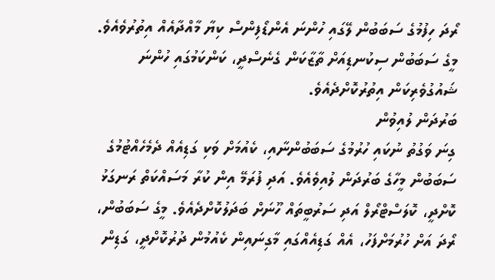ރޯދަ ހިފުމުގެ ސަބަބުން ލޭގައި ހުންނަ އެންޑޯފިންސް ކިޔާ މާއްދާއެއް އިތުރުވެއެވެ. މީގެ ސަބަބުން ސިކުނޑިއަށް ތާޒާކަން ގެނެސްދީ، ކަންކަމުގައި ހުންނަ ޝައުގުވެރިކަން އިތުރުކޮށްދެއެވެ.
ބަރުދަން ލުއިވުން
ގިނަ ވަގުތު ނުކައި ހުރުމުގެ ސަބަބުންނާއި، ކެއުމަށް ވަކި ގަޑިއެއް ދެމެހެއްޓުމުގެ ސަބަބުން މީހާގެ ބަރުދަން ލުއިވެއެވެ. އަދި ފުރަމޭ އިން ކުރާ މަސައްކަތް ރަނގަޅު ކޮށްދީ، ކޮލަސްޓްރޯލް އަދި ސަރުބީތައް ހޫނަށް ބަދަލުކޮށްދެއެވެ. މީގެ ސަބަބުން، ރޯދަ އަށް ހުރުމަށްފަހު، އެއް ގަޑިއެއްގައި މާގިނައިން ކެއުމުން ދުރުކޮށްދީ، ގަޑިން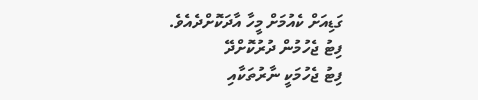ގަޑިއަށް ކެއުމަށް މީހާ އާދަކޮށްދެއެވެ.
ފިޓު ޖެހުމުން ދުރުކޮށްދޭ
ފިޓު ޖެހުމަކީ ނާރުތަކާއި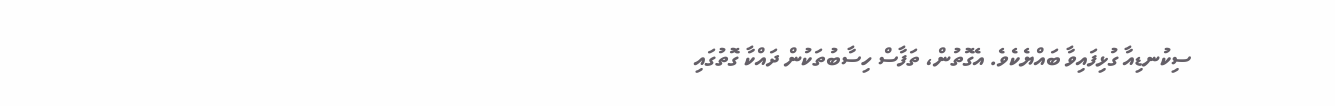ސިކުނޑިއާ ގުޅިފައިވާ ބައްޔެކެވެ. އެގޮތުން، ތަފާސް ހިސާބުތަކުން ދައްކާ ގޮތުގައި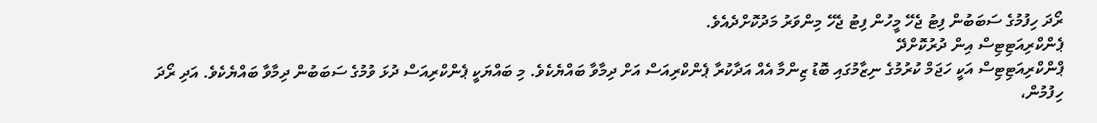ރޯދަ ހިފުމުގެ ސަބަބުން ފިޓު ޖެހޭ މީހުން ފިޓު ޖެހޭ މިންވަރު މަދުކޮށްދެއެވެ.
ޕެންކްރިއަޓިޓިސް އިން ދުރުކޮށްދޭ
ޕްންކްރިއަޓިޓިސް އަކީ ހަޖަމް ކުރުމުގެ ނިޒާމުގައި ބޮޑު ޒިންމާ އެއް އަދާކުރާ ޕެންކްރިއަސް އަށް ދިމާވާ ބައްޔެކެވެ. މި ބައްޔަކީ ޕެންކްރިއަސް ދުޅަ ވުމުގެ ސަބަބުން ދިމާވާ ބައްޔެކެވެ. އަދި ރޯދަ ހިފުމުން،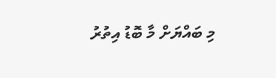މި ބައްޔަށް މާ ބޮޑު އިތުރު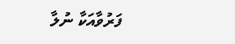ފަރުވާއަކާ ނުލާ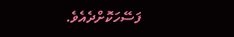ފަސޭހަކޮށްދެއެވެ.